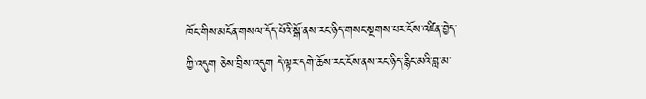ཁོང་གིས་མངོན་གསལ་དོད་པོའི་སྒོ་ནས་རང་ཉིད་གསང་སྔགས་པར་ངོས་འཛིན་བྱེད་ཀྱི་འདུག ཅེས་བྲིས་འདུག དེ་ལྟར་དགེ་ཆོས་རང་ངོས་ནས་རང་ཉིད་རྙིང་མའི་བླ་མ་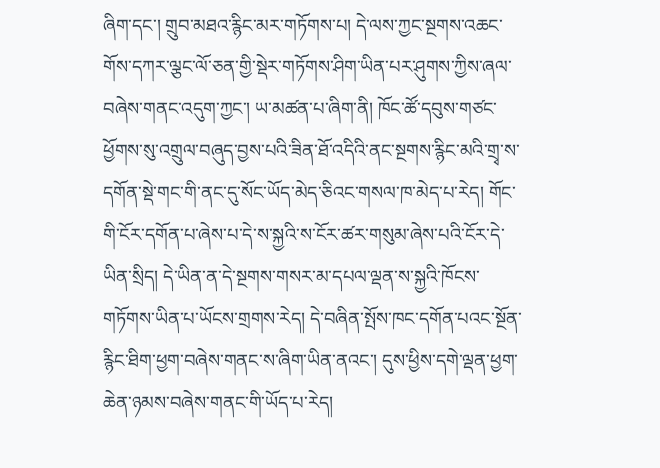ཞིག་དང་། གྲུབ་མཐའ་རྙིང་མར་གཏོགས་པ། དེ་ལས་ཀྱང་སྔགས་འཆང་གོས་དཀར་ལྕང་ལོ་ཅན་གྱི་སྡེར་གཏོགས་ཤིག་ཡིན་པར་ཤུགས་ཀྱིས་ཞལ་བཞེས་གནང་འདུག་ཀྱང་། ཡ་མཚན་པ་ཞིག་ནི། ཁོང་ཚོ་དབུས་གཙང་ཕྱོགས་སུ་འགྲུལ་བཞུད་བྱས་པའི་ཟིན་ཐོ་འདིའི་ནང་སྔགས་རྙིང་མའི་གྲྭ་ས་དགོན་སྡེ་གང་གི་ནང་དུ་སོང་ཡོད་མེད་ཅིའང་གསལ་ཁ་མེད་པ་རེད། གོང་གི་ངོར་དགོན་པ་ཞེས་པ་དེ་ས་སྐྱའི་ས་ངོར་ཚར་གསུམ་ཞེས་པའི་ངོར་དེ་ཡིན་སྲིད། དེ་ཡིན་ན་དེ་སྔགས་གསར་མ་དཔལ་ལྡན་ས་སྐྱའི་ཁོངས་གཏོགས་ཡིན་པ་ཡོངས་གྲགས་རེད། དེ་བཞིན་སྤོས་ཁང་དགོན་པའང་སྔོན་རྙིང་ཐིག་ཕྱག་བཞེས་གནང་ས་ཞིག་ཡིན་ནའང་། དུས་ཕྱིས་དགེ་ལྡན་ཕྱག་ཆེན་ཉམས་བཞེས་གནང་གི་ཡོད་པ་རེད།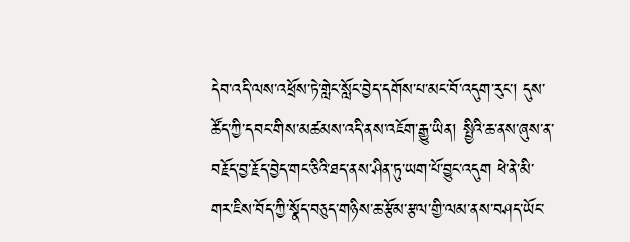དེབ་འདི་ལས་འཕྲོས་ཏེ་གླེང་སློང་བྱེད་དགོས་པ་མང་བོ་འདུག་རུང་། དུས་ཚོད་ཀྱི་དབང་གིས་མཚམས་འདི་ནས་འཇོག་རྒྱུ་ཡིན། སྤྱིའི་ཆ་ནས་ཞུས་ན་བརྗོད་བྱ་རྗོད་བྱེད་གང་ཅིའི་ཐད་ནས་ཤིན་ཏུ་ཡག་པོ་བྱུང་འདུག ཕེ་ནེ་མི་གར་ཇིས་བོད་ཀྱི་སྣོད་བཅུད་གཉིས་ཆ་རྩོམ་རྩལ་གྱི་ལམ་ནས་བཤད་ཡོང་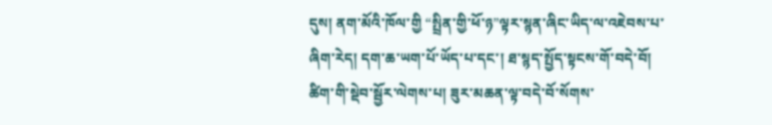དུས། ནག་མོའི་ཁོལ་གྱི “སྤྲིན་གྱི་ཕོ་ཉ”ལྟར་སྙན་ཞིང་ཡིད་ལ་འཇེབས་པ་ཞིག་རེད། དག་ཆ་ཡག་པོ་ཡོད་པ་དང་། ཐ་སྙད་སྤྱོད་སྟངས་གོ་བདེ་བོ། ཚིག་གི་སྡེབ་སྦྱོར་ལེགས་པ། ཟུར་མཆན་ལྟ་བདེ་བོ་སོགས་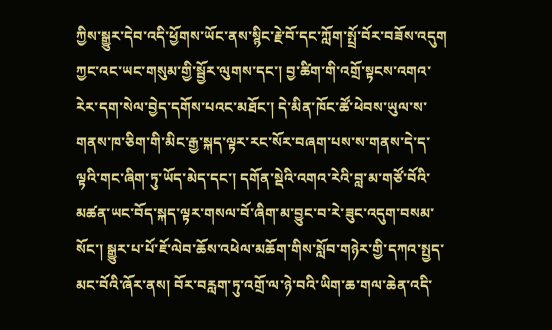ཀྱིས་སྒྱུར་དེབ་འདི་ཕྱོགས་ཡོང་ནས་སྙིང་རྗེ་བོ་དང་ཀློག་སྤྲོ་བོར་བཟོས་འདུག ཀྱང་འང་ཡང་གསུམ་གྱི་སྦྱོར་ལུགས་དང་། བྱ་ཚིག་གི་འགྲོ་སྟངས་འགའ་རེར་དག་སེལ་བྱེད་དགོས་པའང་མཐོང་། དེ་མིན་ཁོང་ཚོ་ཕེབས་ཡུལ་ས་གནས་ཁ་ཅིག་གི་མིང་རྒྱ་སྐད་ལྟར་རང་སོར་བཞག་པས་ས་གནས་དེ་ད་ལྟའི་གང་ཞིག་ཏུ་ཡོད་མེད་དང་། དགོན་སྡེའི་འགའ་རེའི་བླ་མ་གཙོ་བོའི་མཚན་ཡང་བོད་སྐད་ལྟར་གསལ་བོ་ཞིག་མ་བྱུང་བ་རེ་ཟུང་འདུག་བསམ་སོང་། སྒྱུར་པ་པོ་ཇོ་ལེབ་ཆོས་འཕེལ་མཆོག་གིས་སློབ་གཉེར་གྱི་དཀའ་སྤྱད་མང་བོའི་ཞོར་ནས། བོར་བརླག་ཏུ་འགྲོ་ལ་ཉེ་བའི་ཡིག་ཆ་གལ་ཆེན་འདི་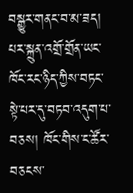བསྒྱུར་གནང་བ་མ་ཟད། པར་སྐྲུན་འགྲོ་གྲོན་ཡང་ཁོང་རང་ཉིད་ཀྱིས་བཏང་སྟེ་པར་དུ་བཏབ་འདུག་པ་བཅས། ཁོང་གིས་ང་ཚོར་བཅངས་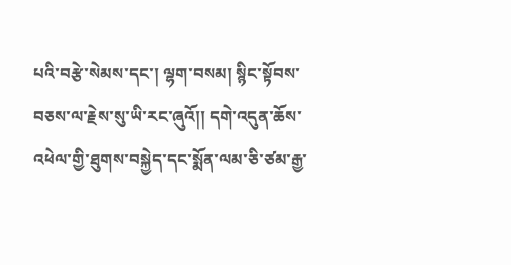པའི་བརྩེ་སེམས་དང་། ལྷག་བསམ། སྙིང་སྟོབས་བཅས་ལ་རྗེས་སུ་ཡི་རང་ཞུའོ།། དགེ་འདུན་ཆོས་འཕེལ་གྱི་ཐུགས་བསྐྱེད་དང་སྨོན་ལམ་ཅི་ཙམ་རྒྱ་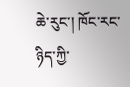ཆེ་རུང་། ཁོང་རང་ཉིད་ཀྱི་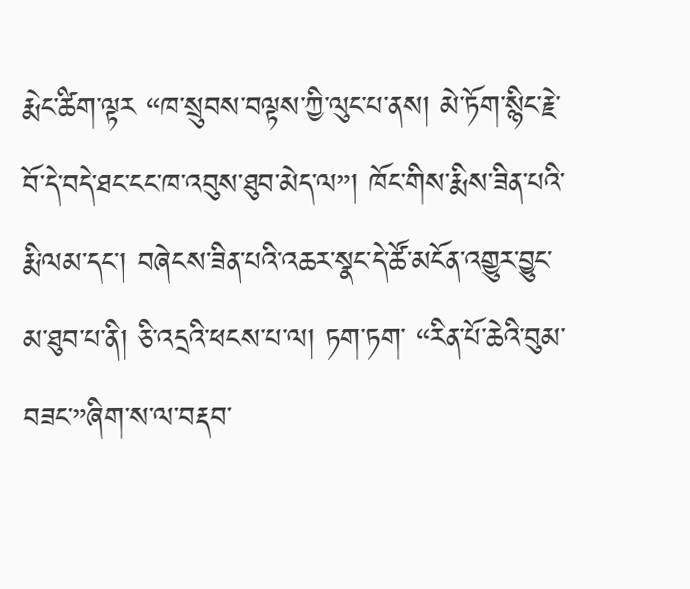རྨེང་ཚིག་ལྟར “ཁ་སྲུབས་བལྟས་ཀྱི་ལུང་པ་ནས། མེ་ཏོག་སྙིང་རྗེ་བོ་དེ་བདེ་ཐང་ངང་ཁ་འབུས་ཐུབ་མེད་ལ”། ཁོང་གིས་རྨིས་ཟིན་པའི་རྨི་ལམ་དང་། བཞེངས་ཟིན་པའི་འཆར་སྣང་དེ་ཚོ་མངོན་འགྱུར་བྱུང་མ་ཐུབ་པ་ནི། ཅི་འདྲའི་ཕངས་པ་ལ། ཏག་ཏག་ “རིན་པོ་ཆེའི་བུམ་བཟང་”ཞིག་ས་ལ་བརྡབ་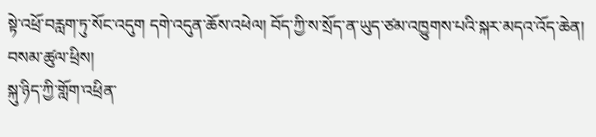སྟེ་འཕྲོ་བརླག་ཏུ་སོང་འདུག དགེ་འདུན་ཆོས་འཕེལ། བོད་ཀྱི་ས་སྲོད་ན་ཡུད་ཙམ་འཁྱུགས་པའི་སྐར་མདའ་འོད་ཆེན།
བསམ་ཚུལ་ཕྲིས།
སྐུ་ཉིད་ཀྱི་གློག་འཕྲིན་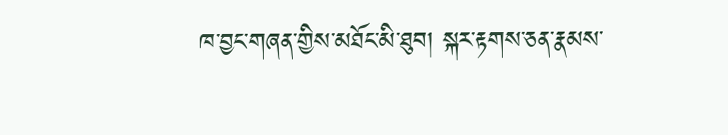ཁ་བྱང་གཞན་གྱིས་མཐོང་མི་ཐུབ། སྐར་རྟགས་ཅན་རྣམས་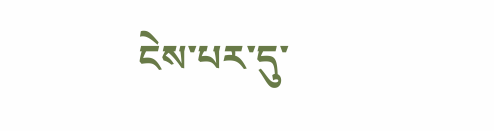ངེས་པར་དུ་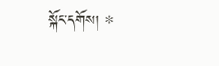སྐོང་དགོས། *